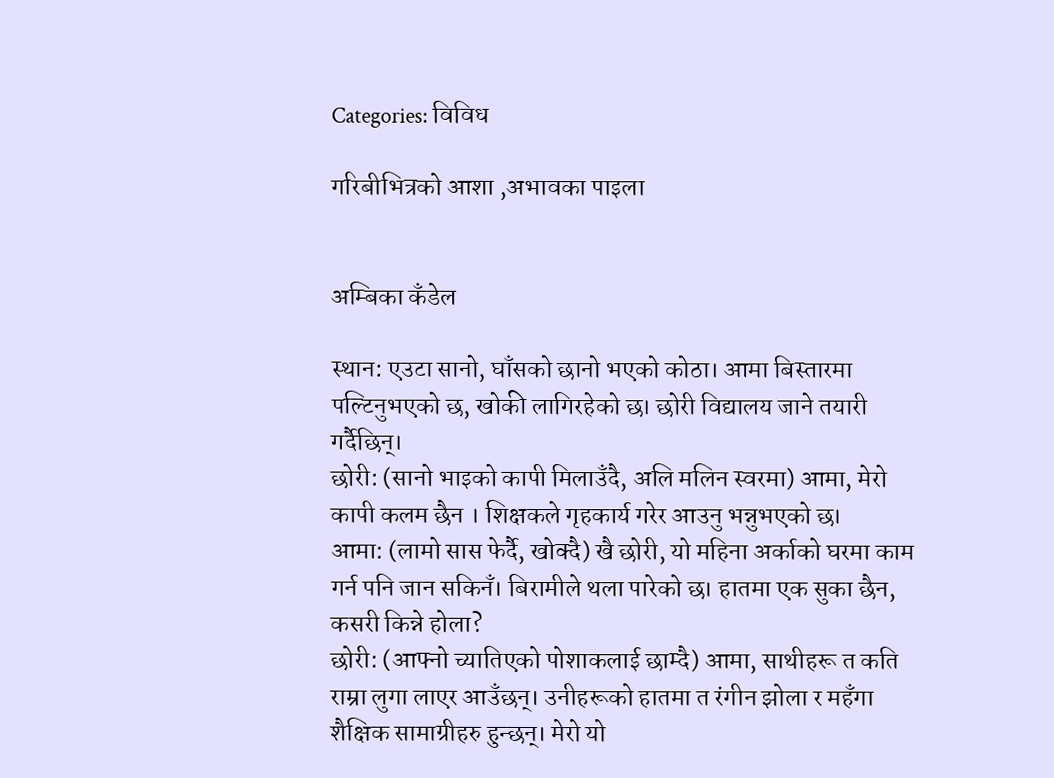Categories: विविध

गरिबीभित्रको आशा ,अभावका पाइला


अम्बिका कँडेल

स्थान: एउटा सानो, घाँसको छानो भएको कोठा। आमा बिस्तारमा पल्टिनुभएको छ, खोकी लागिरहेको छ। छोरी विद्यालय जाने तयारी गर्दैछिन्।
छोरी: (सानो भाइको कापी मिलाउँदै, अलि मलिन स्वरमा) आमा, मेरो कापी कलम छैन । शिक्षकले गृहकार्य गरेर आउनु भन्नुभएको छ।
आमा: (लामो सास फेर्दै, खोक्दै) खै छोरी, यो महिना अर्काको घरमा काम गर्न पनि जान सकिनँ। बिरामीले थला पारेको छ। हातमा एक सुका छैन, कसरी किन्ने होला?
छोरी: (आफ्नो च्यातिएको पोशाकलाई छाम्दै) आमा, साथीहरू त कति राम्रा लुगा लाएर आउँछन्। उनीहरूको हातमा त रंगीन झोला र महँगा शैक्षिक सामाग्रीहरु हुन्छन्। मेरो यो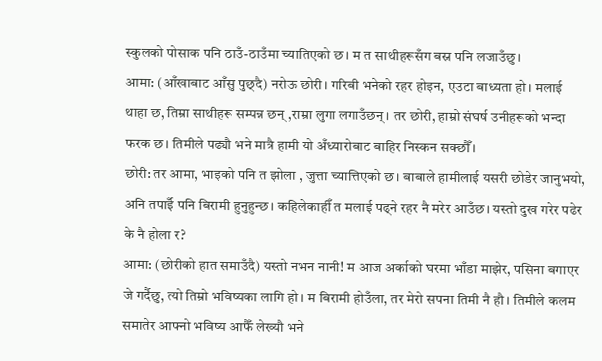स्कुलको पोसाक पनि ठाउँ-ठाउँमा च्यातिएको छ। म त साथीहरूसँग बस्न पनि लजाउँछु।
आमा: (आँखाबाट आँसु पुछ्दै) नरोऊ छोरी। गरिबी भनेको रहर होइन, एउटा बाध्यता हो। मलाई थाहा छ, तिम्रा साथीहरू सम्पन्न छन् ,राम्रा लुगा लगाउँछन्। तर छोरी, हाम्रो संघर्ष उनीहरूको भन्दा फरक छ। तिमीले पढ्यौ भने मात्रै हामी यो अँध्यारोबाट बाहिर निस्कन सक्छौँ।
छोरी: तर आमा, भाइको पनि त झोला , जुत्ता च्यात्तिएको छ। बाबाले हामीलाई यसरी छोडेर जानुभयो, अनि तपाईँ पनि बिरामी हुनुहुन्छ। कहिलेकाहीँ त मलाई पढ्ने रहर नै मरेर आउँछ। यस्तो दुख गरेर पढेर के नै होला र?
आमा: (छोरीको हात समाउँदै) यस्तो नभन नानी! म आज अर्काको घरमा भाँडा माझेर, पसिना बगाएर जे गर्दैछु, त्यो तिम्रो भविष्यका लागि हो। म बिरामी होउँला, तर मेरो सपना तिमी नै हौ। तिमीले कलम समातेर आफ्नो भविष्य आफैँ लेख्यौ भने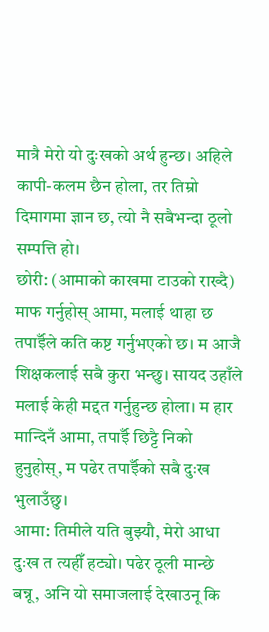मात्रै मेरो यो दुःखको अर्थ हुन्छ। अहिले कापी-कलम छैन होला, तर तिम्रो दिमागमा ज्ञान छ, त्यो नै सबैभन्दा ठूलो सम्पत्ति हो।
छोरी: (आमाको काखमा टाउको राख्दै) माफ गर्नुहोस् आमा, मलाई थाहा छ तपाईँले कति कष्ट गर्नुभएको छ। म आजै शिक्षकलाई सबै कुरा भन्छु। सायद उहाँले मलाई केही मद्दत गर्नुहुन्छ होला। म हार मान्दिनँ आमा, तपाईँ छिट्टै निको हुनुहोस्, म पढेर तपाईँको सबै दुःख भुलाउँछु।
आमा: तिमीले यति बुझ्यौ, मेरो आधा दुःख त त्यहीँ हट्यो। पढेर ठूली मान्छे बन्नू, अनि यो समाजलाई देखाउनू कि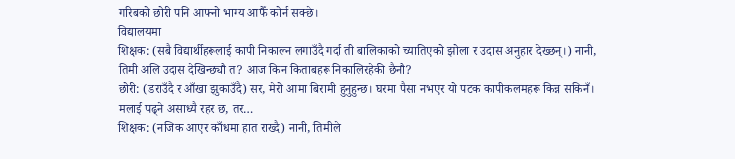गरिबको छोरी पनि आफ्नो भाग्य आफैँ कोर्न सक्छे।
विद्यालयमा
शिक्षक: (सबै विद्यार्थीहरूलाई कापी निकाल्न लगाउँदै गर्दा ती बालिकाको च्यातिएको झोला र उदास अनुहार देख्छन्।) नानी, तिमी अलि उदास देखिन्छ्यौ त? आज किन किताबहरू निकालिरहेकी छैनौ?
छोरी: (डराउँदै र आँखा झुकाउँदै) सर, मेरो आमा बिरामी हुनुहुन्छ। घरमा पैसा नभएर यो पटक कापीकलमहरू किन्न सकिनँ। मलाई पढ्ने असाध्यै रहर छ, तर…
शिक्षक: (नजिक आएर काँधमा हात राख्दै) नानी, तिमीले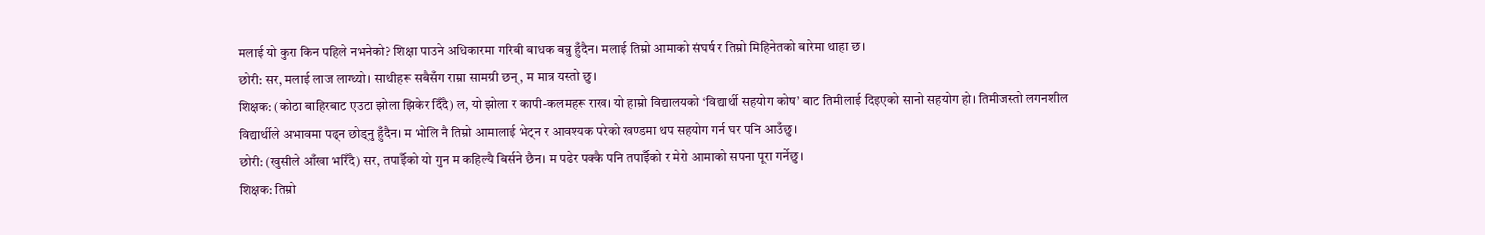मलाई यो कुरा किन पहिले नभनेको? शिक्षा पाउने अधिकारमा गरिबी बाधक बन्नु हुँदैन। मलाई तिम्रो आमाको संघर्ष र तिम्रो मिहिनेतको बारेमा थाहा छ।
छोरी: सर, मलाई लाज लाग्थ्यो। साथीहरू सबैसँग राम्रा सामग्री छन्, म मात्र यस्तो छु।
शिक्षक: (कोठा बाहिरबाट एउटा झोला झिकेर दिँदै) ल, यो झोला र कापी-कलमहरू राख। यो हाम्रो विद्यालयको ‘विद्यार्थी सहयोग कोष’ बाट तिमीलाई दिइएको सानो सहयोग हो। तिमीजस्तो लगनशील विद्यार्थीले अभावमा पढ्न छोड्नु हुँदैन। म भोलि नै तिम्रो आमालाई भेट्न र आवश्यक परेको खण्डमा थप सहयोग गर्न घर पनि आउँछु।
छोरी: (खुसीले आँखा भरिँदै) सर, तपाईँको यो गुन म कहिल्यै बिर्सने छैन। म पढेर पक्कै पनि तपाईँको र मेरो आमाको सपना पूरा गर्नेछु।
शिक्षक: तिम्रो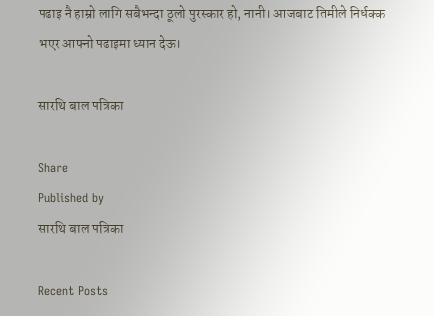पढाइ नै हाम्रो लागि सबैभन्दा ठूलो पुरस्कार हो, नानी। आजबाट तिमीले निर्धक्क भएर आफ्नो पढाइमा ध्यान देऊ।

सारथि बाल पत्रिका

Share
Published by
सारथि बाल पत्रिका

Recent Posts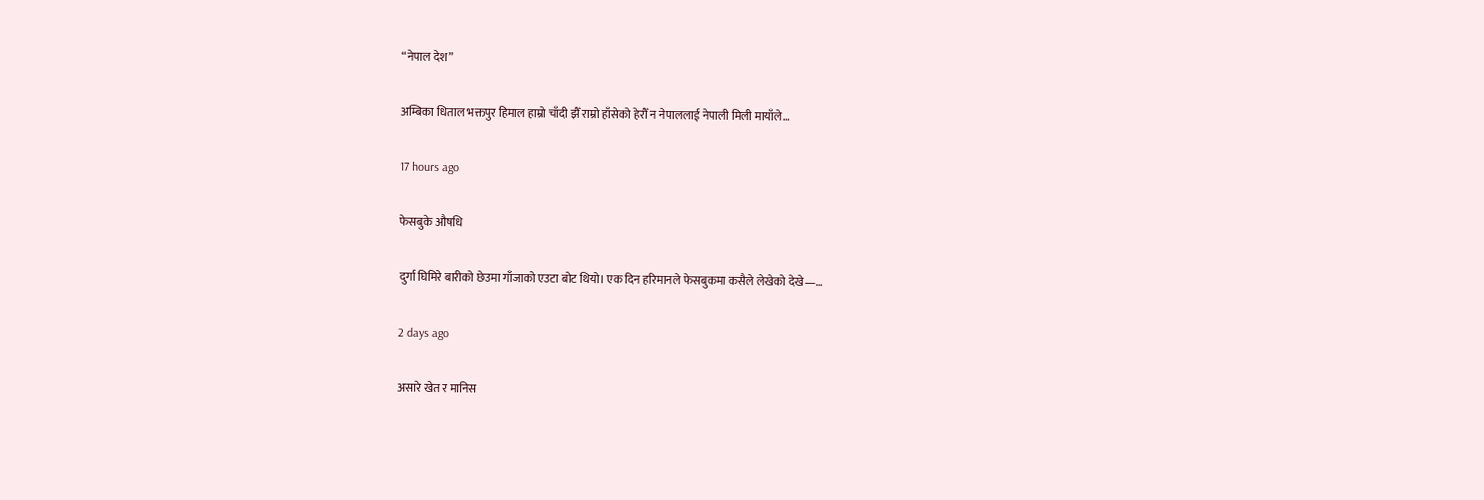“नेपाल देश”

अम्बिका धिताल भक्तपुर हिमाल हाम्रो चाँदी झैँ राम्रो हाँसेको हेरौँ न नेपाललाई नेपाली मिली मायाँले…

17 hours ago

फेसबुके औषधि

दुर्गा घिमिरे बारीको छेउमा गाँजाको एउटा बोट थियो। एक दिन हरिमानले फेसबुकमा कसैले लेखेको देखे—…

2 days ago

असारे खेत र मानिस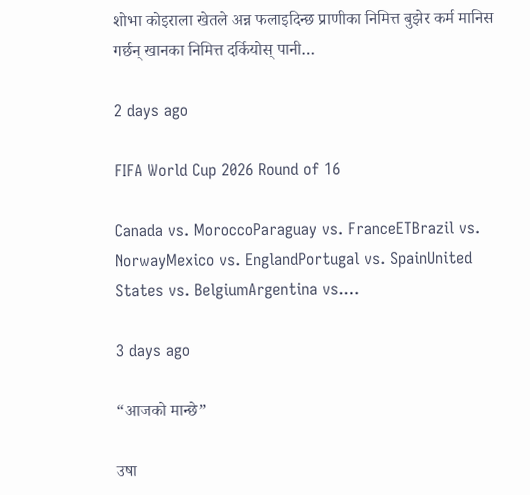शोभा कोइराला खेतले अन्न फलाइदिन्छ प्राणीका निमित्त बुझेर कर्म मानिस गर्छन् खानका निमित्त दर्कियोस् पानी…

2 days ago

FIFA World Cup 2026 Round of 16

Canada vs. MoroccoParaguay vs. FranceETBrazil vs. NorwayMexico vs. EnglandPortugal vs. SpainUnited States vs. BelgiumArgentina vs.…

3 days ago

“आजको मान्छे”

उषा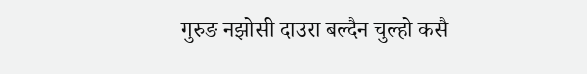गुरुङ नझोसी दाउरा बल्दैन चुल्हो कसै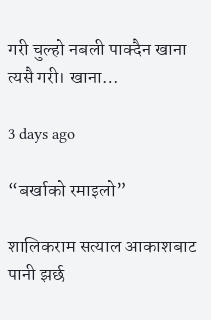गरी चुल्हो नबली पाक्दैन खाना त्यसै गरी। खाना…

3 days ago

“बर्खाको रमाइलो”

शालिकराम सत्याल आकाशबाट पानी झर्छ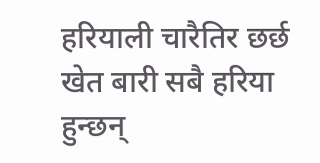हरियाली चारैतिर छर्छ खेत बारी सबै हरिया हुन्छन्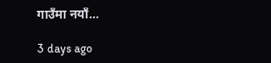गाउँमा नयाँ…

3 days ago